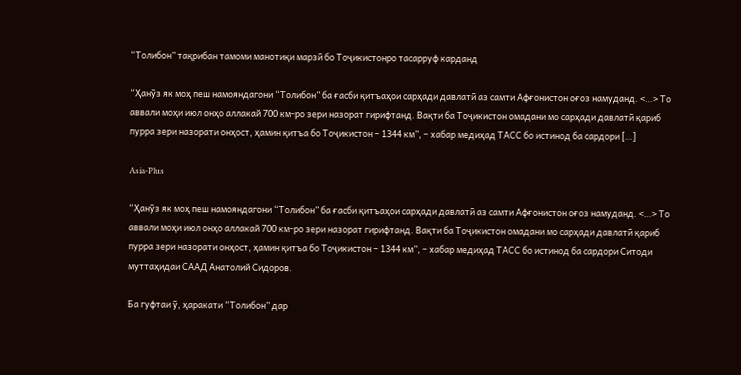“Толибон” тақрибан тамоми манотиқи марзӣ бо Тоҷикистонро тасарруф карданд

“Ҳанӯз як моҳ пеш намояндагони “Толибон” ба ғасби қитъаҳои сарҳади давлатӣ аз самти Афғонистон оғоз намуданд. <…> То аввали моҳи июл онҳо аллакай 700 км-ро зери назорат гирифтанд. Вақти ба Тоҷикистон омадани мо сарҳади давлатӣ қариб пурра зери назорати онҳост, ҳамин қитъа бо Тоҷикистон – 1344 км”, – хабар медиҳад ТАСС бо истинод ба сардори […]

Asia-Plus

“Ҳанӯз як моҳ пеш намояндагони “Толибон” ба ғасби қитъаҳои сарҳади давлатӣ аз самти Афғонистон оғоз намуданд. <…> То аввали моҳи июл онҳо аллакай 700 км-ро зери назорат гирифтанд. Вақти ба Тоҷикистон омадани мо сарҳади давлатӣ қариб пурра зери назорати онҳост, ҳамин қитъа бо Тоҷикистон – 1344 км”, – хабар медиҳад ТАСС бо истинод ба сардори Ситоди муттаҳидаи СААД Анатолий Сидоров.

Ба гуфтаи ӯ, ҳаракати “Толибон” дар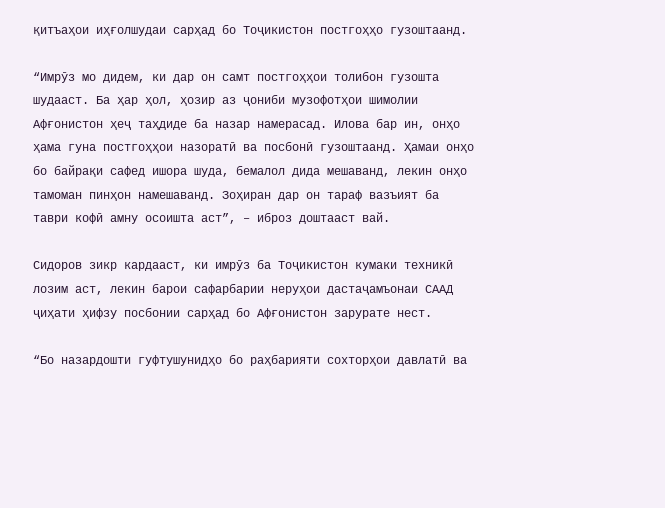қитъаҳои иҳғолшудаи сарҳад бо Тоҷикистон постгоҳҳо гузоштаанд.

“Имрӯз мо дидем, ки дар он самт постгоҳҳои толибон гузошта шудааст. Ба ҳар ҳол, ҳозир аз ҷониби музофотҳои шимолии Афғонистон ҳеҷ таҳдиде ба назар намерасад. Илова бар ин, онҳо ҳама гуна постгоҳҳои назоратӣ ва посбонӣ гузоштаанд. Ҳамаи онҳо бо байрақи сафед ишора шуда, бемалол дида мешаванд, лекин онҳо тамоман пинҳон намешаванд. Зоҳиран дар он тараф вазъият ба таври кофӣ амну осоишта аст”, – иброз доштааст вай.

Сидоров зикр кардааст, ки имрӯз ба Тоҷикистон кумаки техникӣ лозим аст, лекин барои сафарбарии неруҳои дастаҷамъонаи СААД ҷиҳати ҳифзу посбонии сарҳад бо Афғонистон зарурате нест.

“Бо назардошти гуфтушунидҳо бо раҳбарияти сохторҳои давлатӣ ва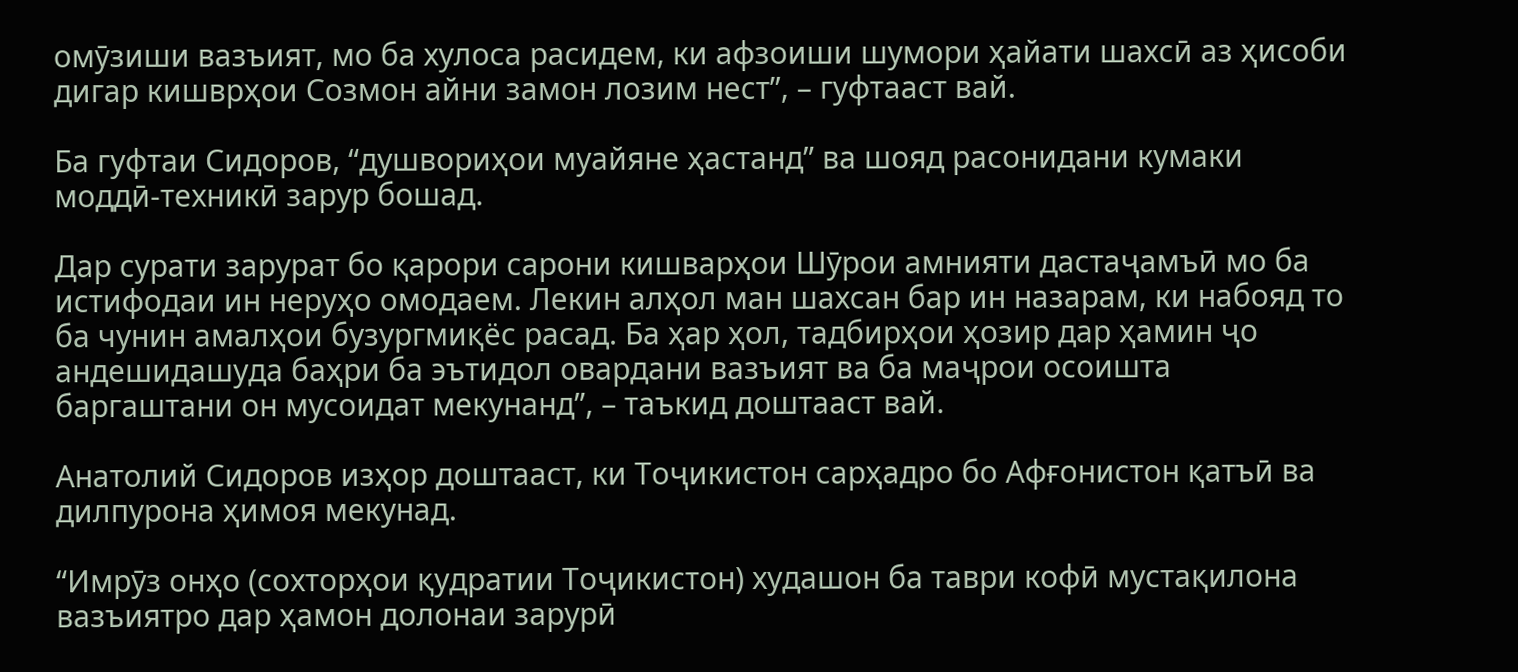омӯзиши вазъият, мо ба хулоса расидем, ки афзоиши шумори ҳайати шахсӣ аз ҳисоби дигар кишврҳои Созмон айни замон лозим нест”, – гуфтааст вай.

Ба гуфтаи Сидоров, “душвориҳои муайяне ҳастанд” ва шояд расонидани кумаки моддӣ-техникӣ зарур бошад.

Дар сурати зарурат бо қарори сарони кишварҳои Шӯрои амнияти дастаҷамъӣ мо ба истифодаи ин неруҳо омодаем. Лекин алҳол ман шахсан бар ин назарам, ки набояд то ба чунин амалҳои бузургмиқёс расад. Ба ҳар ҳол, тадбирҳои ҳозир дар ҳамин ҷо андешидашуда баҳри ба эътидол овардани вазъият ва ба маҷрои осоишта баргаштани он мусоидат мекунанд”, – таъкид доштааст вай.

Анатолий Сидоров изҳор доштааст, ки Тоҷикистон сарҳадро бо Афғонистон қатъӣ ва дилпурона ҳимоя мекунад.

“Имрӯз онҳо (сохторҳои қудратии Тоҷикистон) худашон ба таври кофӣ мустақилона вазъиятро дар ҳамон долонаи зарурӣ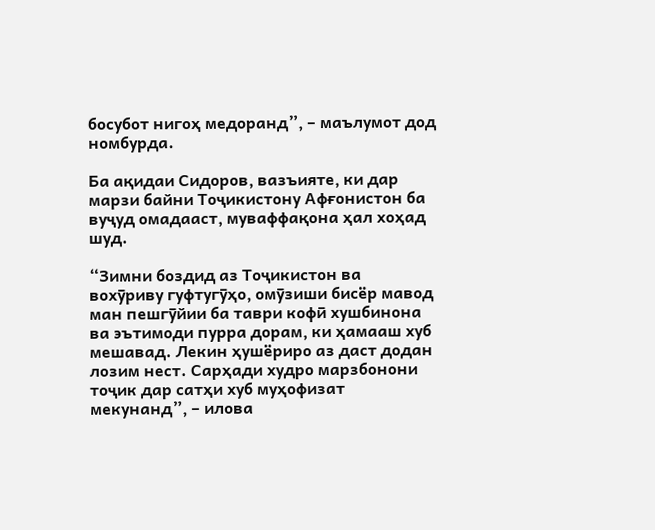босубот нигоҳ медоранд”, – маълумот дод номбурда.

Ба ақидаи Сидоров, вазъияте, ки дар марзи байни Тоҷикистону Афғонистон ба вуҷуд омадааст, муваффақона ҳал хоҳад шуд.

“Зимни боздид аз Тоҷикистон ва вохӯриву гуфтугӯҳо, омӯзиши бисёр мавод ман пешгӯйии ба таври кофӣ хушбинона ва эътимоди пурра дорам, ки ҳамааш хуб мешавад. Лекин ҳушёриро аз даст додан лозим нест. Сарҳади худро марзбонони тоҷик дар сатҳи хуб муҳофизат мекунанд”, – илова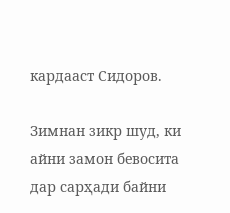кардааст Сидоров.

Зимнан зикр шуд, ки айни замон бевосита дар сарҳади байни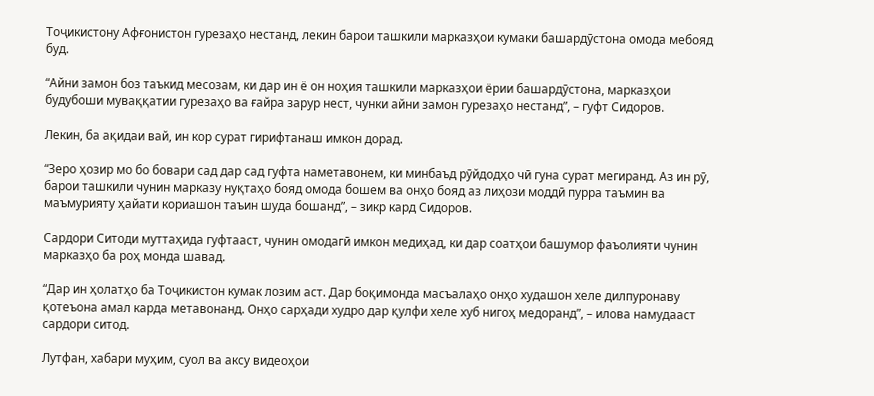Тоҷикистону Афғонистон гурезаҳо нестанд, лекин барои ташкили марказҳои кумаки башардӯстона омода мебояд буд.

“Айни замон боз таъкид месозам, ки дар ин ё он ноҳия ташкили марказҳои ёрии башардӯстона, марказҳои будубоши муваққатии гурезаҳо ва ғайра зарур нест, чунки айни замон гурезаҳо нестанд”, – гуфт Сидоров.

Лекин, ба ақидаи вай, ин кор сурат гирифтанаш имкон дорад.

“Зеро ҳозир мо бо бовари сад дар сад гуфта наметавонем, ки минбаъд рӯйдодҳо чӣ гуна сурат мегиранд. Аз ин рӯ, барои ташкили чунин марказу нуқтаҳо бояд омода бошем ва онҳо бояд аз лиҳози моддӣ пурра таъмин ва маъмурияту ҳайати кориашон таъин шуда бошанд”, – зикр кард Сидоров.

Сардори Ситоди муттаҳида гуфтааст, чунин омодагӣ имкон медиҳад, ки дар соатҳои башумор фаъолияти чунин марказҳо ба роҳ монда шавад.

“Дар ин ҳолатҳо ба Тоҷикистон кумак лозим аст. Дар боқимонда масъалаҳо онҳо худашон хеле дилпуронаву қотеъона амал карда метавонанд. Онҳо сарҳади худро дар қулфи хеле хуб нигоҳ медоранд”, – илова намудааст сардори ситод.

Лутфан, хабари муҳим, суол ва аксу видеоҳои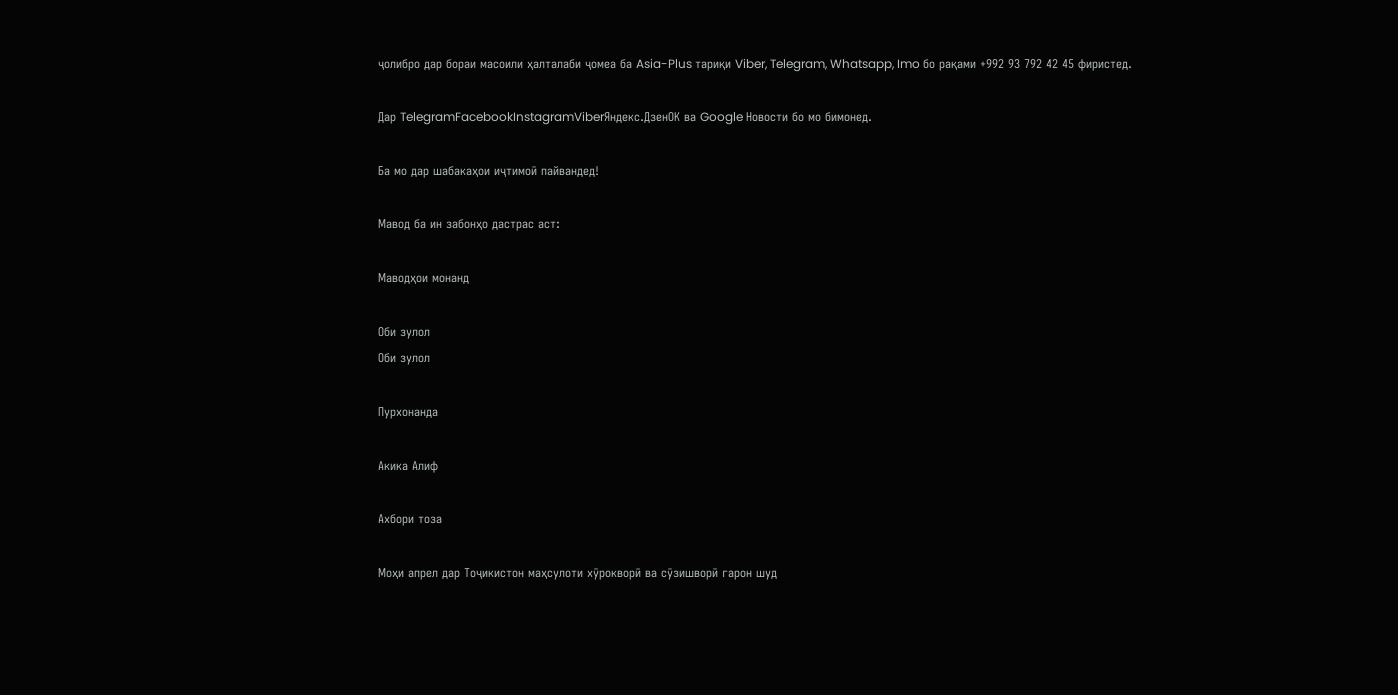ҷолибро дар бораи масоили ҳалталаби ҷомеа ба Asia-Plus тариқи Viber, Telegram, Whatsapp, Imo бо рақами +992 93 792 42 45 фиристед.

Дар TelegramFacebookInstagramViberЯндекс.ДзенOK ва Google Новости бо мо бимонед.

Ба мо дар шабакаҳои иҷтимоӣ пайвандед!

Мавод ба ин забонҳо дастрас аст:

Маводҳои монанд

Оби зулол
Оби зулол

Пурхонанда

Акика Алиф

Ахбори тоза

Моҳи апрел дар Тоҷикистон маҳсулоти хӯрокворӣ ва сӯзишворӣ гарон шуд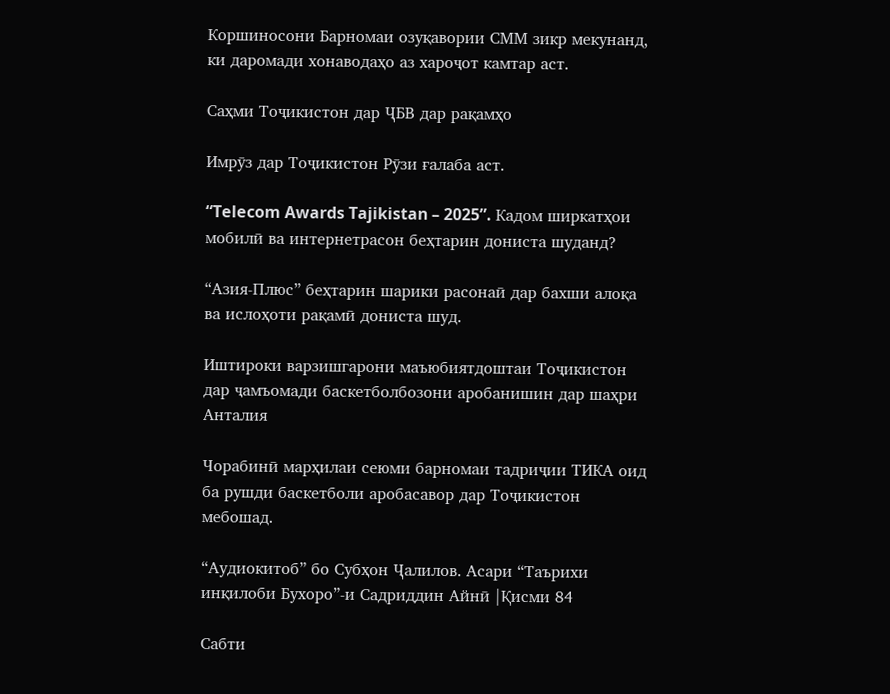Коршиносони Барномаи озуқавории СММ зикр мекунанд, ки даромади хонаводаҳо аз хароҷот камтар аст.

Саҳми Тоҷикистон дар ҶБВ дар рақамҳо

Имрӯз дар Тоҷикистон Рӯзи ғалаба аст.

“Telecom Awards Tajikistan – 2025”. Кадом ширкатҳои мобилӣ ва интернетрасон беҳтарин дониста шуданд?

“Азия-Плюс” беҳтарин шарики расонаӣ дар бахши алоқа ва ислоҳоти рақамӣ дониста шуд.

Иштироки варзишгарони маъюбиятдоштаи Тоҷикистон дар ҷамъомади баскетболбозони аробанишин дар шаҳри Анталия

Чорабинӣ марҳилаи сеюми барномаи тадриҷии ТИКА оид ба рушди баскетболи аробасавор дар Тоҷикистон мебошад.

“Аудиокитоб” бо Субҳон Ҷалилов. Асари “Таърихи инқилоби Бухоро”-и Садриддин Айнӣ |Қисми 84

Cабти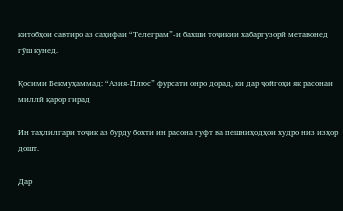китобҳои савтиро аз саҳифаи “Телеграм”-и бахши тоҷикии хабаргузорӣ метавонед гӯш кунед.

Қосими Бекмуҳаммад: “Азия-Плюс” фурсати онро дорад, ки дар ҷойгоҳи як расонаи миллӣ қарор гирад

Ин таҳлилгари тоҷик аз бурду бохти ин расона гуфт ва пешниҳодҳои худро низ изҳор дошт.

Дар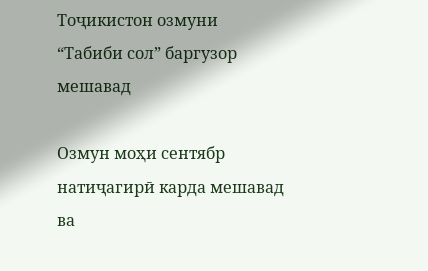Тоҷикистон озмуни “Табиби сол” баргузор мешавад

Озмун моҳи сентябр натиҷагирӣ карда мешавад ва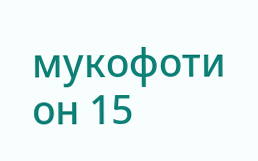мукофоти он 15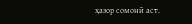ҳазор сомонӣ аст.